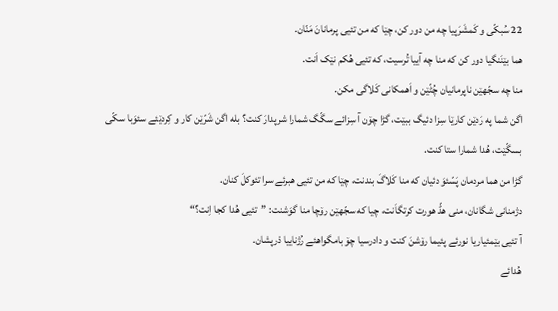22 سُبکّی و کَمشَرَپیا چه من دور کن، چێا که من تئیی پرمانانَ مَنّان.
هما بێنَنگیا دور کن که منا چه آییا تُرسیت، که تئیی هُکم نێک اَنت.
منا چه سجّهێن ناپرمانیان چُٹّێن و اَهمکانی کَلاگی مکن.
اگن شما په رَدێن کارێا سِزا دئیگ ببێت، گڑا چۆن آ سِزائے سگّگ شمارا شرپدارَ کنت؟ بله اگن شَرّێن کار و کِردێئے سئوَبا سکّی بسگّێت، هُدا شمارا ستا کنت.
گڑا من هما مردمان پَسّئوَ دئیان که منا کَلاگَ بندنت، چێا که من تئیی هبرئے سرا تئوکلَ کنان.
دژمنانی شگانان، منی هڈّ هورت کرتگاَنت، چیا که سجّهێن رۆچا منا گوَشنت: ”تئیی هُدا کجا اِنت؟“
آ تئیی بێمئیاریا نورئے پئیما رۆشنَ کنت و دادرسیا چۆ بامگواهئے رُژناییا دْرپشان.
هُدائے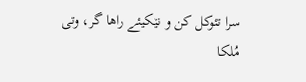سرا تئوکل کن و نێکیئے راها گر، وتی مُلکا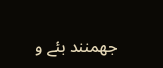جهمنند بئے و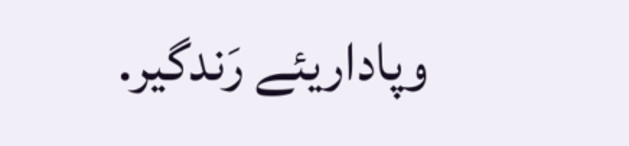وپاداریئے رَندگیر.